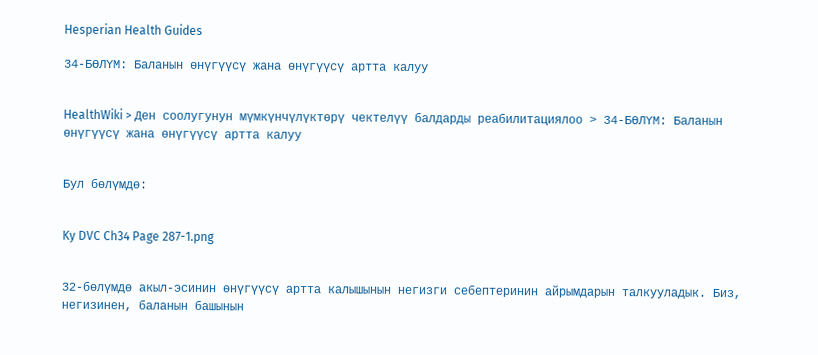Hesperian Health Guides

34-БӨЛҮМ: Баланын өнүгүүсү жана өнүгүүсү артта калуу


HealthWiki > Ден соолугунун мүмкүнчүлүктөрү чектелүү балдарды реабилитациялоо > 34-БӨЛҮМ: Баланын өнүгүүсү жана өнүгүүсү артта калуу


Бул бөлүмдө:


Ky DVC Ch34 Page 287-1.png


32-бөлүмдө акыл-эсинин өнүгүүсү артта калышынын негизги себептеринин айрымдарын талкууладык. Биз, негизинен, баланын башынын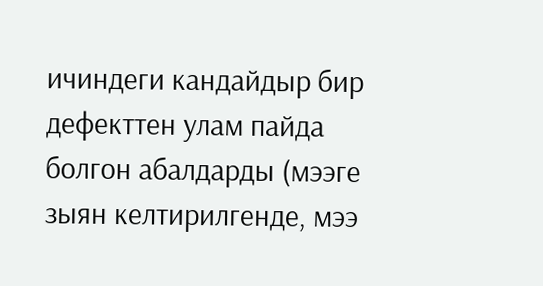ичиндеги кандайдыр бир дефекттен улам пайда болгон абалдарды (мээге зыян келтирилгенде, мээ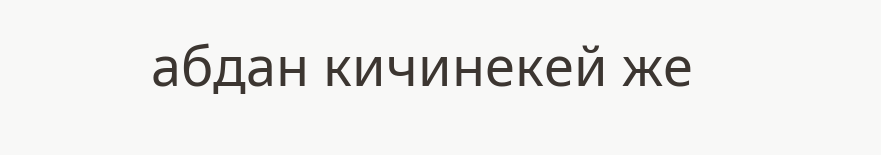абдан кичинекей же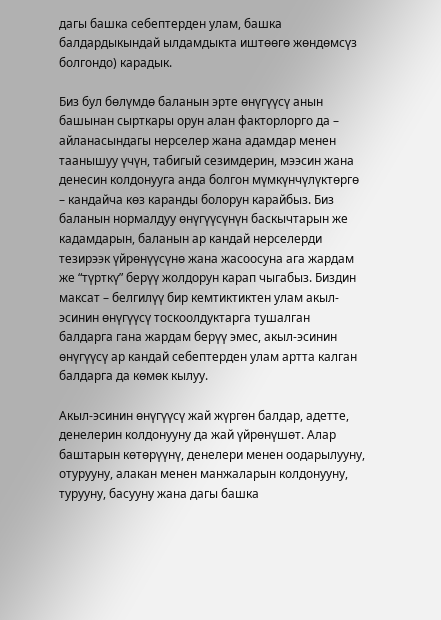дагы башка себептерден улам, башка балдардыкындай ылдамдыкта иштөөгө жөндөмсүз болгондо) карадык.

Биз бул бөлүмдө баланын эрте өнүгүүсү анын башынан сырткары орун алан факторлорго да – айланасындагы нерселер жана адамдар менен таанышуу үчүн, табигый сезимдерин, мээсин жана денесин колдонууга анда болгон мүмкүнчүлүктөргө – кандайча көз каранды болорун карайбыз. Биз баланын нормалдуу өнүгүүсүнүн баскычтарын же кадамдарын, баланын ар кандай нерселерди тезирээк үйрөнүүсүнө жана жасоосуна ага жардам же “түрткү” берүү жолдорун карап чыгабыз. Биздин максат – белгилүү бир кемтиктиктен улам акыл-эсинин өнүгүүсү тоскоолдуктарга тушалган балдарга гана жардам берүү эмес, акыл-эсинин өнүгүүсү ар кандай себептерден улам артта калган балдарга да көмөк кылуу.

Акыл-эсинин өнүгүүсү жай жүргөн балдар, адетте, денелерин колдонууну да жай үйрөнүшөт. Алар баштарын көтөрүүнү, денелери менен оодарылууну, отурууну, алакан менен манжаларын колдонууну, турууну, басууну жана дагы башка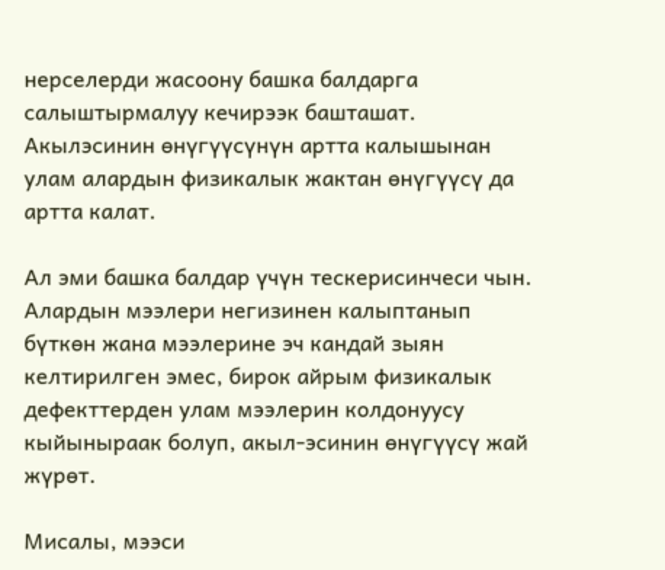нерселерди жасоону башка балдарга салыштырмалуу кечирээк башташат. Акылэсинин өнүгүүсүнүн артта калышынан улам алардын физикалык жактан өнүгүүсү да артта калат.

Ал эми башка балдар үчүн тескерисинчеси чын. Алардын мээлери негизинен калыптанып бүткөн жана мээлерине эч кандай зыян келтирилген эмес, бирок айрым физикалык дефекттерден улам мээлерин колдонуусу кыйыныраак болуп, акыл-эсинин өнүгүүсү жай жүрөт.

Мисалы, мээси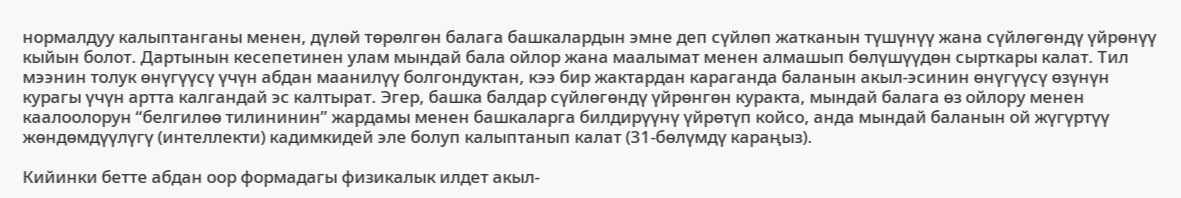нормалдуу калыптанганы менен, дүлөй төрөлгөн балага башкалардын эмне деп сүйлөп жатканын түшүнүү жана сүйлөгөндү үйрөнүү кыйын болот. Дартынын кесепетинен улам мындай бала ойлор жана маалымат менен алмашып бөлүшүүдөн сырткары калат. Тил мээнин толук өнүгүүсү үчүн абдан маанилүү болгондуктан, кээ бир жактардан караганда баланын акыл-эсинин өнүгүүсү өзүнүн курагы үчүн артта калгандай эс калтырат. Эгер, башка балдар сүйлөгөндү үйрөнгөн куракта, мындай балага өз ойлору менен каалоолорун “белгилөө тилининин” жардамы менен башкаларга билдирүүнү үйрөтүп койсо, анда мындай баланын ой жүгүртүү жөндөмдүүлүгү (интеллекти) кадимкидей эле болуп калыптанып калат (31-бөлүмдү караңыз).

Кийинки бетте абдан оор формадагы физикалык илдет акыл-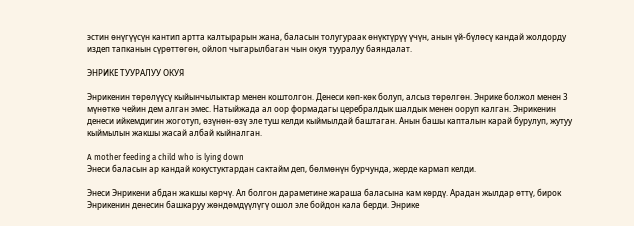эстин өнүгүүсүн кантип артта калтырарын жана, баласын толугураак өнүктүрүү үчүн, анын үй-бүлөсү кандай жолдорду издеп тапканын сүрөттөгөн, ойлоп чыгарылбаган чын окуя тууралуу баяндалат.

ЭНРИКЕ ТУУРАЛУУ ОКУЯ

Энрикенин төрөлүүсү кыйынчылыктар менен коштолгон. Денеси көп-көк болуп, алсыз төрөлгөн. Энрике болжол менен 3 мүнөткө чейин дем алган эмес. Натыйжада ал оор формадагы церебралдык шалдык менен ооруп калган. Энрикенин денеси ийкемдигин жоготуп, өзүнөн-өзү эле туш келди кыймылдай баштаган. Анын башы капталын карай бурулуп, жутуу кыймылын жакшы жасай албай кыйналган.

A mother feeding a child who is lying down
Энеси баласын ар кандай кокустуктардан сактайм деп, бөлмөнүн бурчунда, жерде кармап келди.

Энеси Энрикени абдан жакшы көрчү. Ал болгон дараметине жараша баласына кам көрдү. Арадан жылдар өттү, бирок Энрикенин денесин башкаруу жөндөмдүүлүгү ошол эле бойдон кала берди. Энрике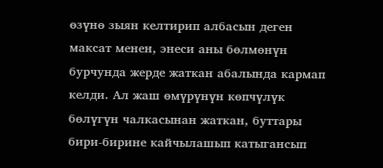өзүнө зыян келтирип албасын деген максат менен, энеси аны бөлмөнүн бурчунда жерде жаткан абалында кармап келди. Ал жаш өмүрүнүн көпчүлүк бөлүгүн чалкасынан жаткан, буттары бири-бирине кайчылашып катыгансып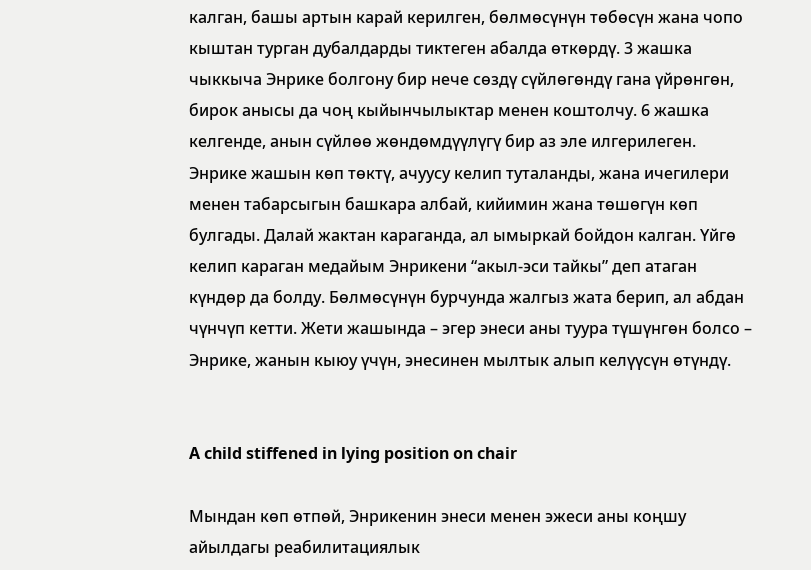калган, башы артын карай керилген, бөлмөсүнүн төбөсүн жана чопо кыштан турган дубалдарды тиктеген абалда өткөрдү. 3 жашка чыккыча Энрике болгону бир нече сөздү сүйлөгөндү гана үйрөнгөн, бирок анысы да чоң кыйынчылыктар менен коштолчу. 6 жашка келгенде, анын сүйлөө жөндөмдүүлүгү бир аз эле илгерилеген. Энрике жашын көп төктү, ачуусу келип туталанды, жана ичегилери менен табарсыгын башкара албай, кийимин жана төшөгүн көп булгады. Далай жактан караганда, ал ымыркай бойдон калган. Үйгө келип караган медайым Энрикени “акыл-эси тайкы” деп атаган күндөр да болду. Бөлмөсүнүн бурчунда жалгыз жата берип, ал абдан чүнчүп кетти. Жети жашында – эгер энеси аны туура түшүнгөн болсо – Энрике, жанын кыюу үчүн, энесинен мылтык алып келүүсүн өтүндү.


A child stiffened in lying position on chair

Мындан көп өтпөй, Энрикенин энеси менен эжеси аны коңшу айылдагы реабилитациялык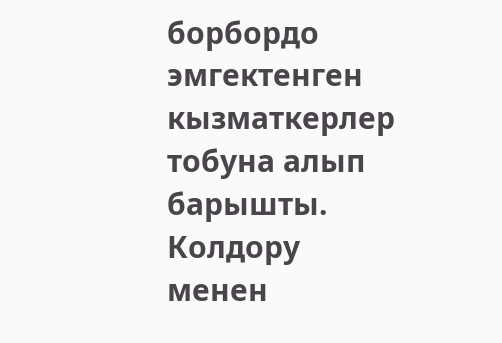борбордо эмгектенген кызматкерлер тобуна алып барышты. Колдору менен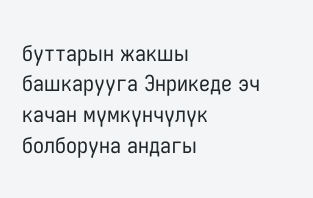буттарын жакшы башкарууга Энрикеде эч качан мүмкүнчүлүк болборуна андагы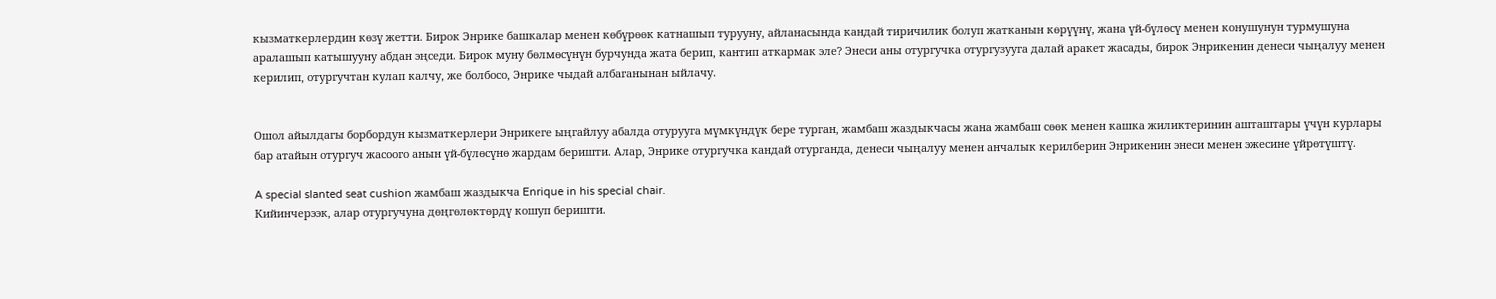кызматкерлердин көзү жетти. Бирок Энрике башкалар менен көбүрөөк катнашып турууну, айланасында кандай тиричилик болуп жатканын көрүүнү, жана үй-бүлөсү менен конушунун турмушуна аралашып катышууну абдан эңседи. Бирок муну бөлмөсүнүн бурчунда жата берип, кантип аткармак эле? Энеси аны отургучка отургузууга далай аракет жасады, бирок Энрикенин денеси чыңалуу менен керилип, отургучтан кулап калчу, же болбосо, Энрике чыдай албаганынан ыйлачу.


Ошол айылдагы борбордун кызматкерлери Энрикеге ыңгайлуу абалда отурууга мүмкүндүк бере турган, жамбаш жаздыкчасы жана жамбаш сөөк менен кашка жиликтеринин ашташтары үчүн курлары бар атайын отургуч жасоого анын үй-бүлөсүнө жардам беришти. Алар, Энрике отургучка кандай отурганда, денеси чыңалуу менен анчалык керилберин Энрикенин энеси менен эжесине үйрөтүштү.

A special slanted seat cushion жамбаш жаздыкча Enrique in his special chair.
Кийинчерээк, алар отургучуна дөңгөлөктөрдү кошуп беришти.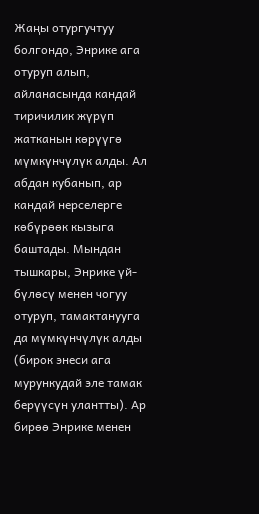Жаңы отургучтуу болгондо, Энрике ага отуруп алып, айланасында кандай тиричилик жүрүп жатканын көрүүгө мүмкүнчүлүк алды. Ал абдан кубанып, ар кандай нерселерге көбүрөөк кызыга баштады. Мындан тышкары, Энрике үй-бүлөсү менен чогуу отуруп, тамактанууга да мүмкүнчүлүк алды (бирок энеси ага мурункудай эле тамак берүүсүн улантты). Ар бирөө Энрике менен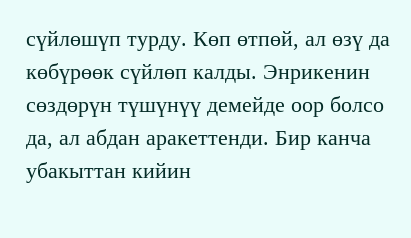сүйлөшүп турду. Көп өтпөй, ал өзү да көбүрөөк сүйлөп калды. Энрикенин сөздөрүн түшүнүү демейде оор болсо да, ал абдан аракеттенди. Бир канча убакыттан кийин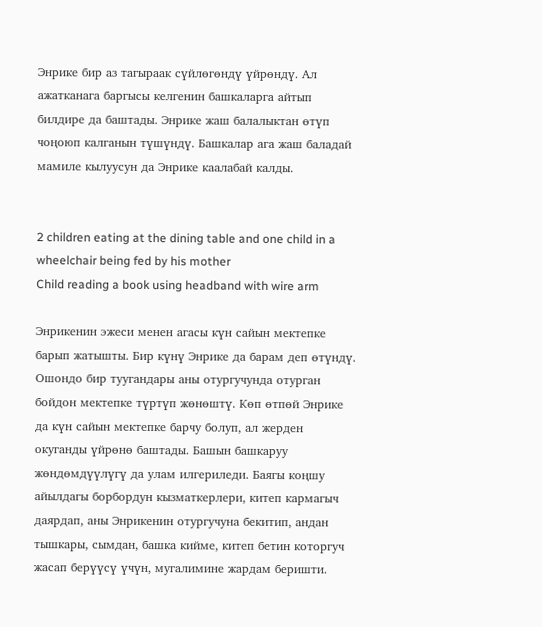Энрике бир аз тагыраак сүйлөгөндү үйрөндү. Ал ажатканага баргысы келгенин башкаларга айтып билдире да баштады. Энрике жаш балалыктан өтүп чоңоюп калганын түшүндү. Башкалар ага жаш баладай мамиле кылуусун да Энрике каалабай калды.


2 children eating at the dining table and one child in a wheelchair being fed by his mother
Child reading a book using headband with wire arm

Энрикенин эжеси менен агасы күн сайын мектепке барып жатышты. Бир күнү Энрике да барам деп өтүндү. Ошондо бир туугандары аны отургучунда отурган бойдон мектепке түртүп жөнөштү. Көп өтпөй Энрике да күн сайын мектепке барчу болуп, ал жерден окуганды үйрөнө баштады. Башын башкаруу жөндөмдүүлүгү да улам илгериледи. Баягы коңшу айылдагы борбордун кызматкерлери, китеп кармагыч даярдап, аны Энрикенин отургучуна бекитип, андан тышкары, сымдан, башка кийме, китеп бетин которгуч жасап берүүсү үчүн, мугалимине жардам беришти.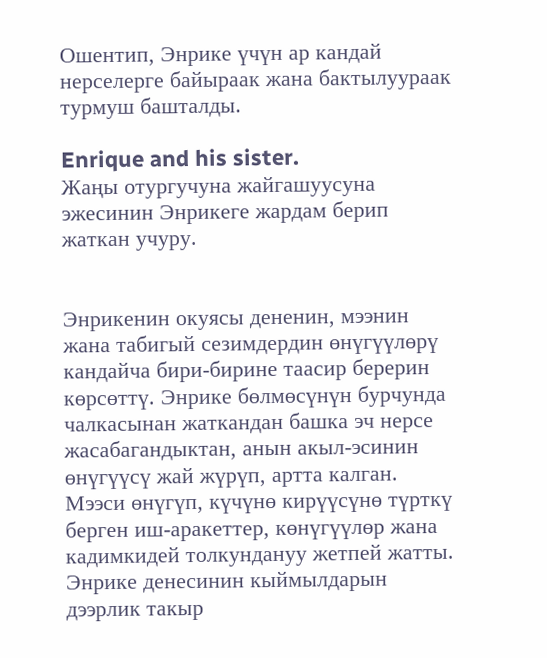Ошентип, Энрике үчүн ар кандай нерселерге байыраак жана бактылуураак турмуш башталды.

Enrique and his sister.
Жаңы отургучуна жайгашуусуна эжесинин Энрикеге жардам берип жаткан учуру.


Энрикенин окуясы дененин, мээнин жана табигый сезимдердин өнүгүүлөрү кандайча бири-бирине таасир берерин көрсөттү. Энрике бөлмөсүнүн бурчунда чалкасынан жаткандан башка эч нерсе жасабагандыктан, анын акыл-эсинин өнүгүүсү жай жүрүп, артта калган. Мээси өнүгүп, күчүнө кирүүсүнө түрткү берген иш-аракеттер, көнүгүүлөр жана кадимкидей толкундануу жетпей жатты. Энрике денесинин кыймылдарын дээрлик такыр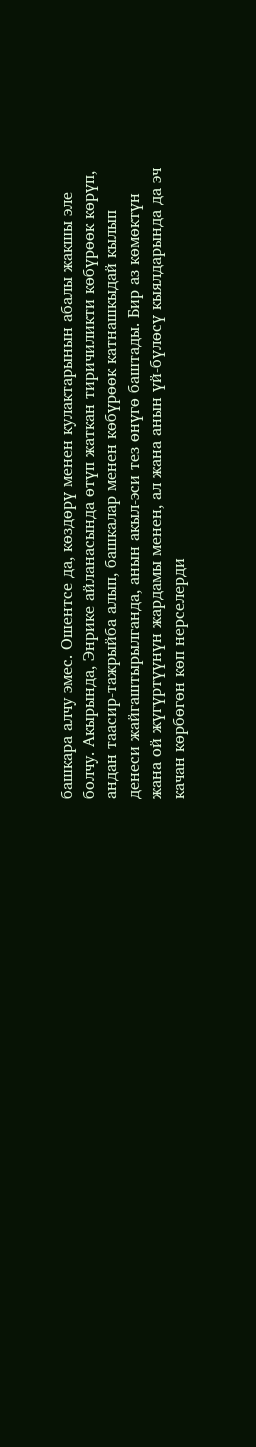башкара алчу эмес. Ошентсе да, көздөрү менен кулактарынын абалы жакшы эле болчу. Акырында, Энрике айланасында өтүп жаткан тиричиликти көбүрөөк көрүп, андан таасир-тажрыйба алып, башкалар менен көбүрөөк катнашкыдай кылып денеси жайгаштырылганда, анын акыл-эси тез өнүгө баштады. Бир аз көмөктүн жана ой жүгүртүүнүн жардамы менен, ал жана анын үй-бүлөсү кыялдарында да эч качан көрбөгөн көп нерселерди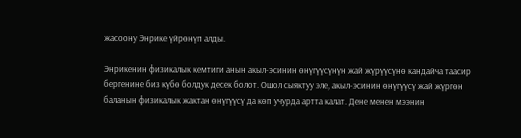жасоону Энрике үйрөнүп алды.

Энрикенин физикалык кемтиги анын акыл-эсинин өнүгүүсүнүн жай жүрүүсүнө кандайча таасир бергенине биз күбө болдук десек болот. Ошол сыяктуу эле, акыл-эсинин өнүгүүсү жай жүргөн баланын физикалык жактан өнүгүүсү да көп учурда артта калат. Дене менен мээнин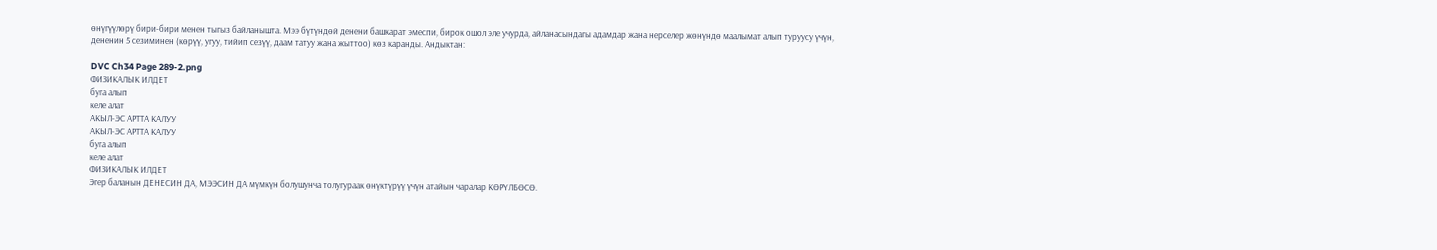өнүгүүлөрү бири-бири менен тыгыз байланышта. Мээ бүтүндөй денени башкарат эмеспи, бирок ошол эле учурда, айланасындагы адамдар жана нерселер жөнүндө маалымат алып туруусу үчүн, дененин 5 сезиминен (көрүү, угуу, тийип сезүү, даам татуу жана жыттоо) көз каранды. Андыктан:

DVC Ch34 Page 289-2.png
ФИЗИКАЛЫК ИЛДЕТ
буга алып
келе алат
АКЫЛ-ЭС АРТТА КАЛУУ
АКЫЛ-ЭС АРТТА КАЛУУ
буга алып
келе алат
ФИЗИКАЛЫК ИЛДЕТ
Эгер баланын ДЕНЕСИН ДА, МЭЭСИН ДА мүмкүн болушунча толугураак өнүктүрүү үчүн атайын чаралар КӨРҮЛБӨСӨ.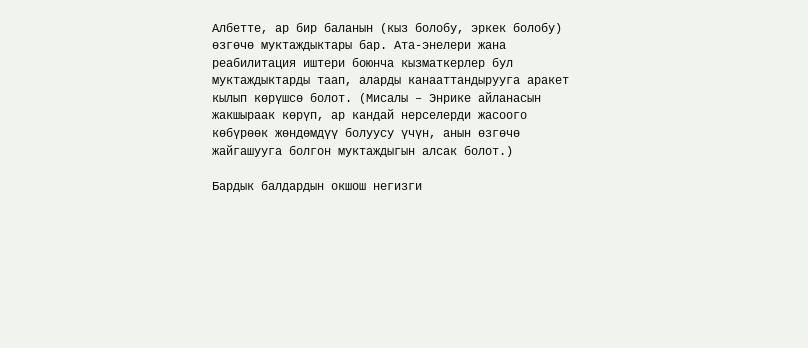Албетте, ар бир баланын (кыз болобу, эркек болобу) өзгөчө муктаждыктары бар. Ата-энелери жана реабилитация иштери боюнча кызматкерлер бул муктаждыктарды таап, аларды канааттандырууга аракет кылып көрүшсө болот. (Мисалы – Энрике айланасын жакшыраак көрүп, ар кандай нерселерди жасоого көбүрөөк жөндөмдүү болуусу үчүн, анын өзгөчө жайгашууга болгон муктаждыгын алсак болот.)

Бардык балдардын окшош негизги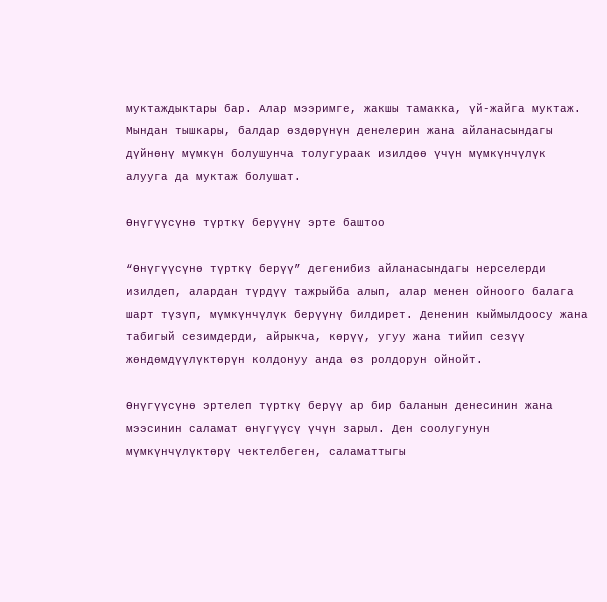муктаждыктары бар. Алар мээримге, жакшы тамакка, үй-жайга муктаж. Мындан тышкары, балдар өздөрүнүн денелерин жана айланасындагы дүйнөнү мүмкүн болушунча толугураак изилдөө үчүн мүмкүнчүлүк алууга да муктаж болушат.

Өнүгүүсүнө түрткү берүүнү эрте баштоо

“Өнүгүүсүнө түрткү берүү” дегенибиз айланасындагы нерселерди изилдеп, алардан түрдүү тажрыйба алып, алар менен ойноого балага шарт түзүп, мүмкүнчүлүк берүүнү билдирет. Дененин кыймылдоосу жана табигый сезимдерди, айрыкча, көрүү, угуу жана тийип сезүү жөндөмдүүлүктөрүн колдонуу анда өз ролдорун ойнойт.

Өнүгүүсүнө эртелеп түрткү берүү ар бир баланын денесинин жана мээсинин саламат өнүгүүсү үчүн зарыл. Ден соолугунун мүмкүнчүлүктөрү чектелбеген, саламаттыгы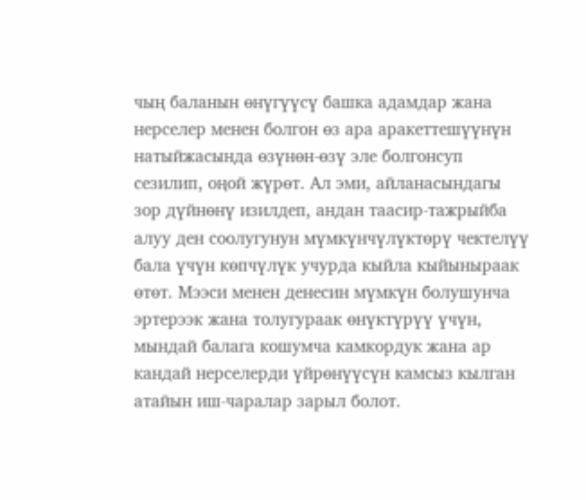чың баланын өнүгүүсү башка адамдар жана нерселер менен болгон өз ара аракеттешүүнүн натыйжасында өзүнөн-өзү эле болгонсуп сезилип, оңой жүрөт. Ал эми, айланасындагы зор дүйнөнү изилдеп, андан таасир-тажрыйба алуу ден соолугунун мүмкүнчүлүктөрү чектелүү бала үчүн көпчүлүк учурда кыйла кыйыныраак өтөт. Мээси менен денесин мүмкүн болушунча эртерээк жана толугураак өнүктүрүү үчүн, мындай балага кошумча камкордук жана ар кандай нерселерди үйрөнүүсүн камсыз кылган атайын иш-чаралар зарыл болот.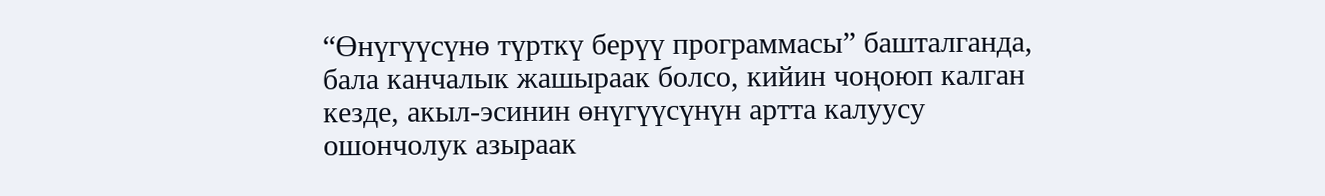“Өнүгүүсүнө түрткү берүү программасы” башталганда, бала канчалык жашыраак болсо, кийин чоңоюп калган кезде, акыл-эсинин өнүгүүсүнүн артта калуусу ошончолук азыраак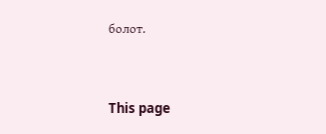болот.




This page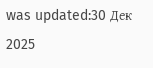was updated:30 Дек 2025